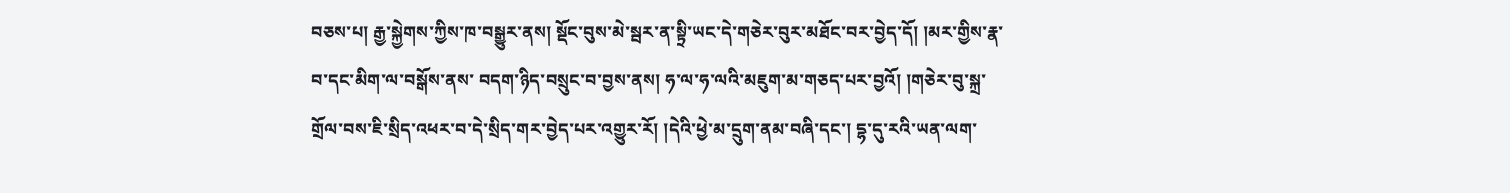བཅས་པ། རྒྱ་སྐྱེགས་ཀྱིས་ཁ་བསྒྱུར་ནས། སྡོང་བུས་མེ་སྦར་ན་སྟྲི་ཡང་དེ་གཅེར་བུར་མཐོང་བར་བྱེད་དོ། །མར་གྱིས་རྣ་བ་དང་མིག་ལ་བསྒོས་ནས་ བདག་ཉིད་བསྲུང་བ་བྱས་ནས། ཧ་ལ་ཧ་ལའི་མཇུག་མ་གཅད་པར་བྱའོ། །གཅེར་བུ་སྐྲ་གྲོལ་བས་ཇི་སྲིད་འཕར་བ་དེ་སྲིད་གར་བྱེད་པར་འགྱུར་རོ། །དེའི་ཕྱེ་མ་དྲུག་ནམ་བཞི་དང་། དྷ་དུ་རའི་ཡན་ལག་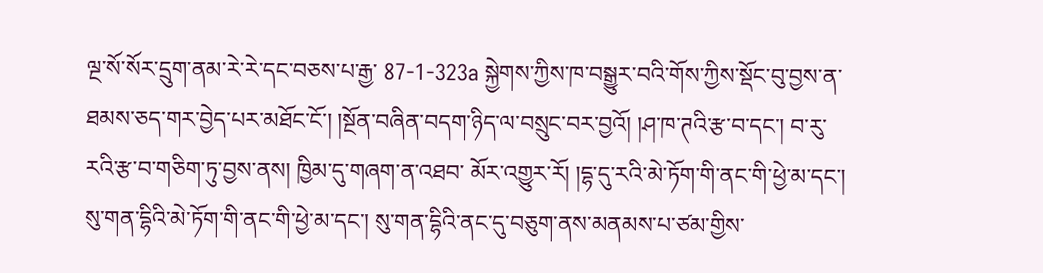ལྔ་སོ་སོར་དྲུག་ནམ་རེ་རེ་དང་བཅས་པ་རྒྱ་ 87-1-323a སྐྱེགས་ཀྱིས་ཁ་བསྒྱུར་བའི་གོས་ཀྱིས་སྡོང་བུ་བྱས་ན་ཐམས་ཅད་གར་བྱེད་པར་མཐོང་ངོ་། །སྔོན་བཞིན་བདག་ཉིད་ལ་བསྲུང་བར་བྱའོ། །ཤ་ཁ་ཊའི་རྩ་བ་དང་། བ་རུ་རའི་རྩ་བ་གཅིག་ཏུ་བྱས་ནས། ཁྱིམ་དུ་གཞག་ན་འཐབ་ མོར་འགྱུར་རོ། །དྷ་དུ་རའི་མེ་ཏོག་གི་ནང་གི་ཕྱེ་མ་དང་། སུ་གན་དྷིའི་མེ་ཏོག་གི་ནང་གི་ཕྱེ་མ་དང་། སུ་གན་དྷིའི་ནང་དུ་བཅུག་ནས་མནམས་པ་ཙམ་གྱིས་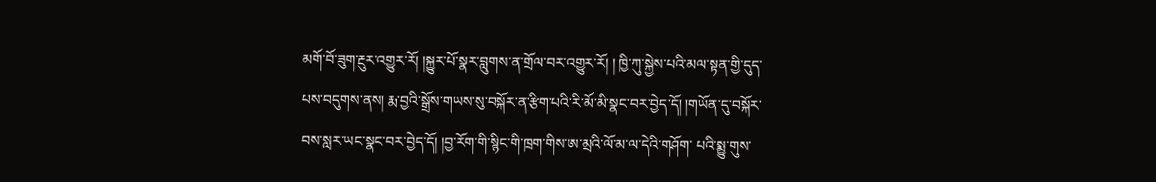མགོ་བོ་ཟུག་རྔུར་འགྱུར་རོ། །སྐྱུར་པོ་སྣར་བླུགས་ན་གྲོལ་བར་འགྱུར་རོ། ། ཁྱི་ཀུ་སྐྱེས་པའི་མལ་སྟན་གྱི་དུད་པས་བདུགས་ནས། རྨ་བྱའི་སྒྲོས་གཡས་སུ་བསྐོར་ན་རྩིག་པའི་རི་མོ་མི་སྣང་བར་བྱེད་དོ། །གཡོན་དུ་བསྐོར་བས་སླར་ཡང་སྣང་བར་བྱེད་དོ། །བྱ་རོག་གི་སྙིང་གི་ཁྲག་གིས་ཨ་མྲའི་ལོ་མ་ལ་དེའི་གཤོག་ པའི་སྨྱུ་གུས་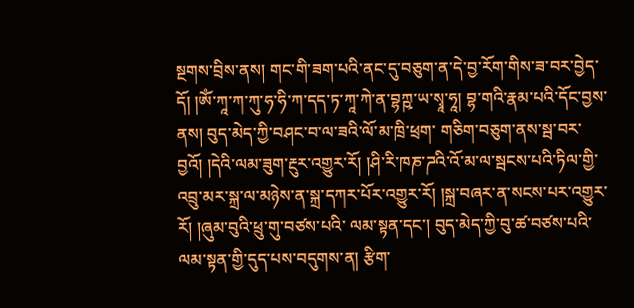སྔགས་བྲིས་ནས། གང་གི་ཟག་པའི་ནང་དུ་བཅུག་ན་དེ་བྱ་རོག་གིས་ཟ་བར་བྱེད་དོ། །ཨོཾ་ཀཱ་ཀ་ཀུ་ཧ་ཧི་ཀ་དད་ཏ་ཀཱ་ཀེ་ན་བྷཀྵ་ཡ་སྭཱ་ཧཱ། བྷ་གའི་རྣམ་པའི་དོང་བྱས་ནས། བུད་མེད་ཀྱི་བཤང་བ་ལ་ཟའི་ལོ་མ་ཁྲི་ཕྲག་ གཅིག་བཅུག་ནས་སྦ་བར་བྱའོ། །དེའི་ལམ་ཟུག་རྔུར་འགྱུར་རོ། །ཤི་རི་ཁཎ་ཌའི་འོ་མ་ལ་སྦངས་པའི་ཏིལ་གྱི་འབྲུ་མར་སྐྲ་ལ་མཉེས་ན་སྐྲ་དཀར་པོར་འགྱུར་རོ། །སྐྲ་བཞར་ན་སངས་པར་འགྱུར་རོ། །ཞུམ་བུའི་ཕྲུ་གུ་བཙས་པའི་ ལམ་སྟན་དང་། བུད་མེད་ཀྱི་བུ་ཚ་བཙས་པའི་ལམ་སྟན་གྱི་དུད་པས་བདུགས་ན། རྩིག་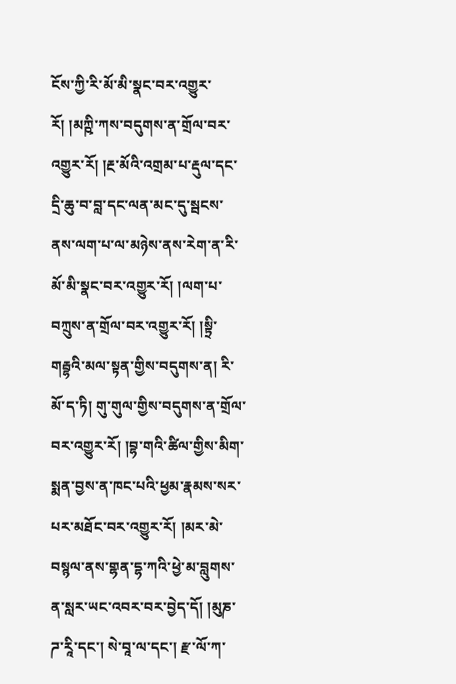ངོས་ཀྱི་རི་མོ་མི་སྣང་བར་འགྱུར་རོ། །མཀྵི་ཀས་བདུགས་ན་གྲོལ་བར་འགྱུར་རོ། །རྔ་མོའི་འགྲམ་པ་རྡུལ་དང་དྲི་ཆུ་བ་བླ་དང་ལན་མང་དུ་སྦངས་ ནས་ལག་པ་ལ་མཉེས་ནས་རེག་ན་རི་མོ་མི་སྣང་བར་འགྱུར་རོ། །ལག་པ་བཀྲུས་ན་གྲོལ་བར་འགྱུར་རོ། །སྟྲི་གརྦྷའི་མལ་སྟན་གྱིས་བདུགས་ན། རི་མོ་ད་ཏི། གུ་གུལ་གྱིས་བདུགས་ན་གྲོལ་བར་འགྱུར་རོ། །བྷ་གའི་ཚིལ་གྱིས་མིག་ སྨན་བྱས་ན་ཁང་པའི་ཕྱམ་རྣམས་སར་པར་མཐོང་བར་འགྱུར་རོ། །མར་མེ་བསྙལ་ནས་གྷན་དྷ་ཀའི་ཕྱེ་མ་བླུགས་ན་སླར་ཡང་འབར་བར་བྱེད་དོ། །མུཎ་ཌ་རཱི་དང་། སེ་བཱ་ལ་དང་། རྫ་ལོ་ཀ་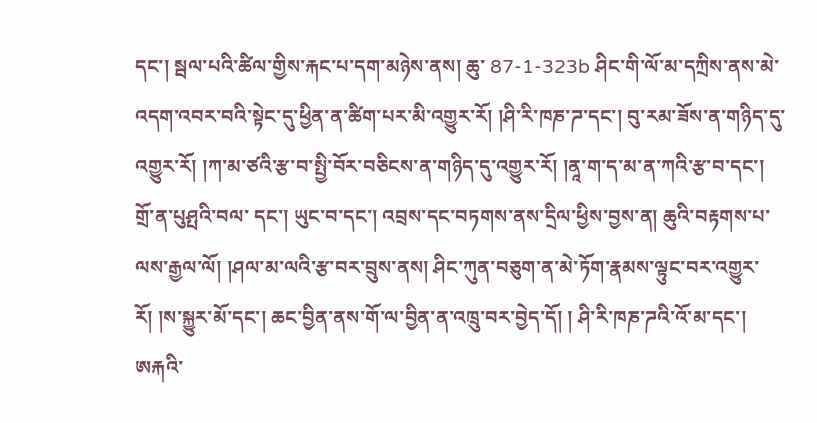དང་། སྦལ་པའི་ཚིལ་གྱིས་རྐང་པ་དག་མཉེས་ནས། ཆུ་ 87-1-323b ཤིང་གི་ལོ་མ་དཀྲིས་ནས་མེ་འདག་འབར་བའི་སྟེང་དུ་ཕྱིན་ན་ཚིག་པར་མི་འགྱུར་རོ། །ཤི་རི་ཁཎ་ཌ་དང་། བུ་རམ་ཟོས་ན་གཉིད་དུ་འགྱུར་རོ། །ཀ་མ་ཙའི་རྩ་བ་སྤྱི་བོར་བཅིངས་ན་གཉིད་དུ་འགྱུར་རོ། །ནཱ་ག་ད་མ་ན་ཀའི་རྩ་བ་དང་། གྲོ་ན་པུཤྤའི་བལ་ དང་། ཡུང་བ་དང་། འབྲས་དང་བཏགས་ནས་དྲིལ་ཕྱིས་བྱས་ན། ཆུའི་བརྟགས་པ་ལས་རྒྱལ་ལོ། །ཤལ་མ་ལའི་རྩ་བར་བྲུས་ནས། ཤིང་ཀུན་བཅུག་ན་མེ་ཏོག་རྣམས་ལྟུང་བར་འགྱུར་རོ། །ས་སྐྱུར་མོ་དང་། ཆང་བྱིན་ནས་གོ་ལ་བྱིན་ན་འཁྲུ་བར་བྱེད་དོ། ། ཤི་རི་ཁཎ་ཌའི་འོ་མ་དང་། ཨརྐའི་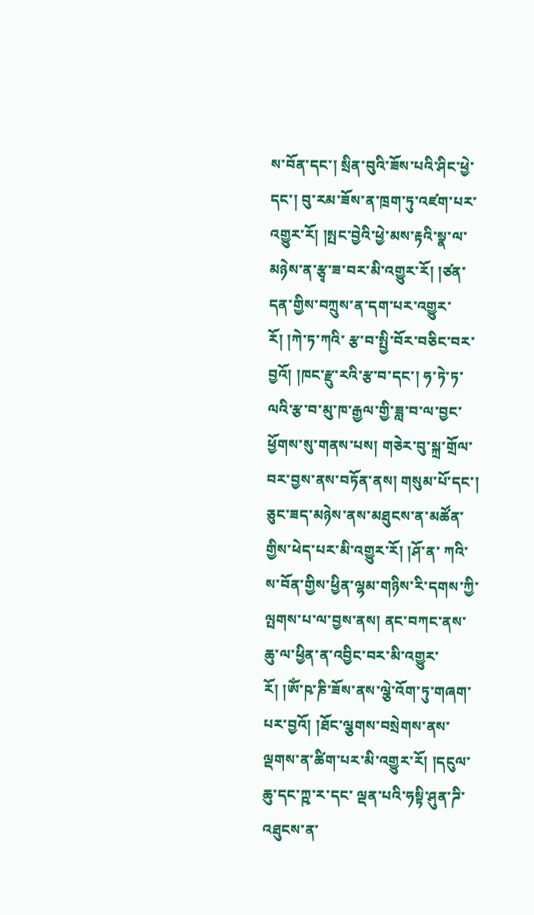ས་བོན་དང་། སྲིན་བུའི་ཟོས་པའི་ཤིང་ཕྱེ་དང་། བུ་རམ་ཟོས་ན་ཁྲག་ཏུ་འཛག་པར་འགྱུར་རོ། །སྤང་བྱེའི་ཕྱེ་མས་རྟའི་སྣ་ལ་མཉེས་ན་རྩྭ་ཟ་བར་མི་འགྱུར་རོ། །ཙན་དན་གྱིས་བཀྲུས་ན་དག་པར་འགྱུར་རོ། །ཀེ་ཏ་ཀའི་ རྩ་བ་སྤྱི་བོར་བཅིང་བར་བྱའོ། །ཁང་རྫུ་རའི་རྩ་བ་དང་། ཧ་ཏེ་ཏ་ལའི་རྩ་བ་མུ་ཁ་རྒྱལ་གྱི་ཟླ་བ་ལ་བྱང་ཕྱོགས་སུ་གནས་པས། གཅེར་བུ་སྐྲ་གྲོལ་བར་བྱས་ནས་བཏོན་ནས། གསུམ་པོ་དང་། ཅུང་ཟད་མཉེས་ནས་མཐུངས་ན་མཚོན་གྱིས་ཕེད་པར་མི་འགྱུར་རོ། །ཤོ་ན་ ཀའི་ས་བོན་གྱིས་ཕྱིན་ལྷམ་གཉིས་རི་དགས་ཀྱི་ལྤགས་པ་ལ་བྱས་ནས། ནང་བཀང་ནས་ཆུ་ལ་ཕྱིན་ན་འབྱིང་བར་མི་འགྱུར་རོ། །ཨོཾ་ཥ་ཎི་ཟོས་ནས་ལྕེ་འོག་ཏུ་གཞག་པར་བྱའོ། །ཐོང་ལྕགས་བསྲེགས་ནས་ལྡགས་ན་ཚིག་པར་མི་འགྱུར་རོ། །དངུལ་ཆུ་དང་ཀྵ་ར་དང་ ལྡན་པའི་ཧསྟི་ཤུན་ཌི་འཐུངས་ན་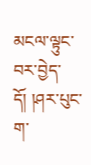མངལ་ལྟུང་བར་བྱེད་དོ། །ཤར་པུང་ག་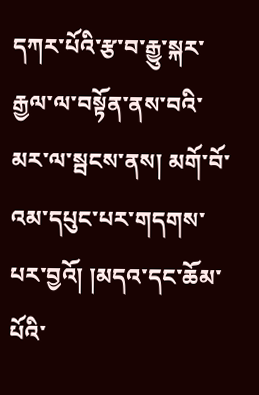དཀར་པོའི་རྩ་བ་རྒྱུ་སྐར་རྒྱལ་ལ་བསྟོན་ནས་བའི་མར་ལ་སྦངས་ནས། མགོ་བོ་འམ་དཔུང་པར་གདགས་པར་བྱའོ། །མདའ་དང་ཆོམ་པོའི་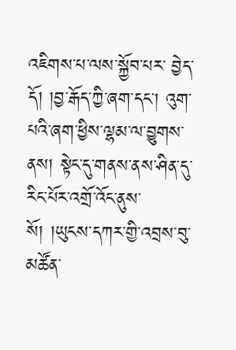འཇིགས་པ་ལས་སྐྱོབ་པར་ བྱེད་དོ། །བྱ་རྒོད་ཀྱི་ཞག་དང་། འུག་པའི་ཞག་ཕྱིས་ལྷམ་ལ་བྱུགས་ནས། སྟེང་དུ་གནས་ནས་ཤིན་དུ་རིང་པོར་འགྲོ་འོང་ནུས་སོ། །ཡུངས་དཀར་གྱི་འབྲས་བུ་མཚོན་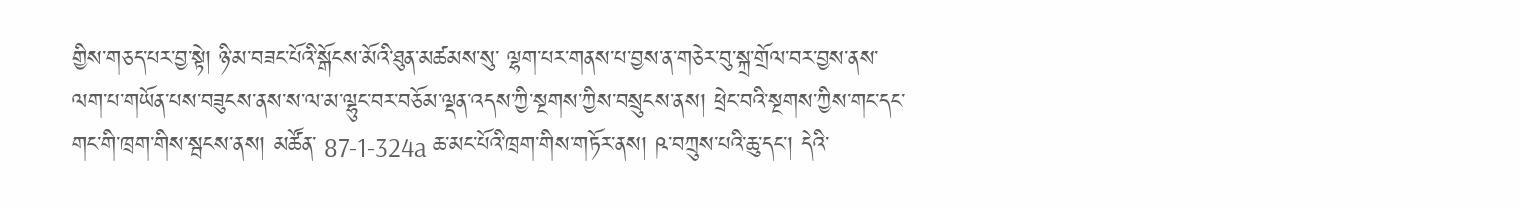གྱིས་གཅད་པར་བྱ་སྟེ། ཉི་མ་བཟང་པོའི་སྒོངས་མོའི་ཐུན་མཚམས་སུ་ ལྷག་པར་གནས་པ་བྱས་ན་གཅེར་བུ་སྐྲ་གྲོལ་བར་བྱས་ནས་ལག་པ་གཡོན་པས་བཟུངས་ནས་ས་ལ་མ་ལྷུང་བར་བཅོམ་ལྡན་འདས་ཀྱི་སྔགས་ཀྱིས་བསྲུངས་ནས། ཕྲེང་བའི་སྔགས་ཀྱིས་གང་དང་གང་གི་ཁྲག་གིས་སྦངས་ནས། མཚོན་ 87-1-324a ཆ་མང་པོའི་ཁྲག་གིས་གཏོར་ནས། ཥ་བཀྲུས་པའི་ཆུ་དང་། དེའི་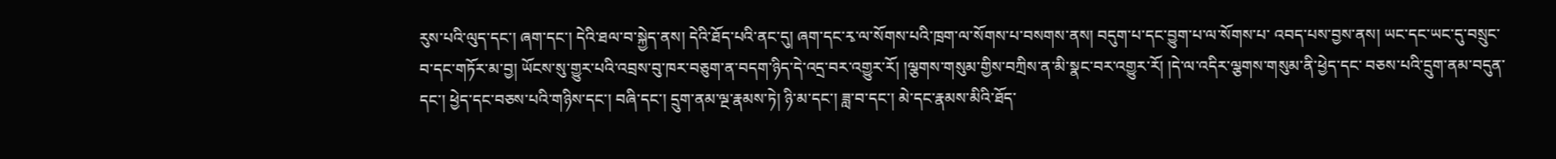རུས་པའི་ལུད་དང་། ཞག་དང་། དེའི་ཐལ་བ་སྐྱེད་ནས། དེའི་ཐོད་པའི་ནང་དུ། ཞག་དང་རྭ་ལ་སོགས་པའི་ཁྲག་ལ་སོགས་པ་བསགས་ནས། བདུག་པ་དང་བྱུག་པ་ལ་སོགས་པ་ འབད་པས་བྱས་ནས། ཡང་དང་ཡང་དུ་བསྲུང་བ་དང་གཏོར་མ་བྱ། ཡོངས་སུ་གྱུར་པའི་འབྲས་བུ་ཁར་བཅུག་ན་བདག་ཉིད་དེ་འདྲ་བར་འགྱུར་རོ། །ལྕགས་གསུམ་གྱིས་བཀྲིས་ན་མི་སྣང་བར་འགྱུར་རོ། །དེ་ལ་འདིར་ལྕགས་གསུམ་ནི་ཕྱེད་དང་ བཅས་པའི་དྲུག་ནམ་བདུན་དང་། ཕྱེད་དང་བཅས་པའི་གཉིས་དང་། བཞི་དང་། དྲུག་ནམ་ལྔ་རྣམས་ཏེ། ཉི་མ་དང་། ཟླ་བ་དང་། མེ་དང་རྣམས་མིའི་ཐོད་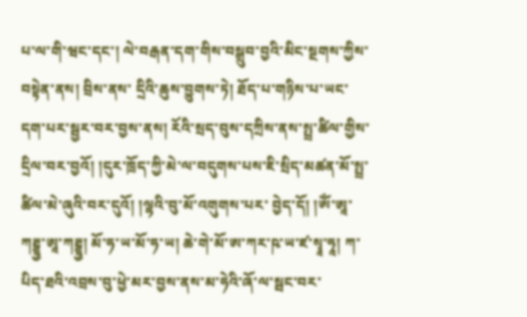པ་ལ་གི་ཝང་དང་། ལེ་བརྒན་དག་གིས་བསྒྲུབ་བྱའི་མིང་སྔགས་ཀྱིས་བསྟེན་ནས། བྲིས་ནས་ དྲིའི་ཆུས་བྱུགས་ཏེ། ཐོད་པ་གཉིས་པ་ཡང་དག་པར་སྦྱར་བར་བྱས་ནས། རོའི་སྲད་བུས་དཀྲིས་ནས་སྤྲ་ཚིལ་གྱིས་དྲིལ་བར་བྱའོ། །དུར་ཁྲོད་ཀྱི་མེ་ལ་བདུགས་པས་ཇི་སྲིད་མཚན་མོ་སྤྲ་ཚིལ་མེ་ཞུའི་བར་དུའོ། །ལྷའི་བུ་མོ་འགུགས་པར་ བྱེད་དོ། །ཨོཾ་ཨཱ་ཀཊྜྷྱ་ཨཱ་ཀཊྜྷྱ། མོ་ཧ་ཡ་མོ་ཧ་ཡ། ཆེ་གེ་མོ་ཨ་ཀར་ཥ་ཡ་ཛ་སྭཱ་ཧཱ། ཀ་པིད་ཐའི་འབྲས་བུ་ཕྱེ་མར་བྱས་ནས་མ་ཧེའི་ཞོ་ལ་སྦང་བར་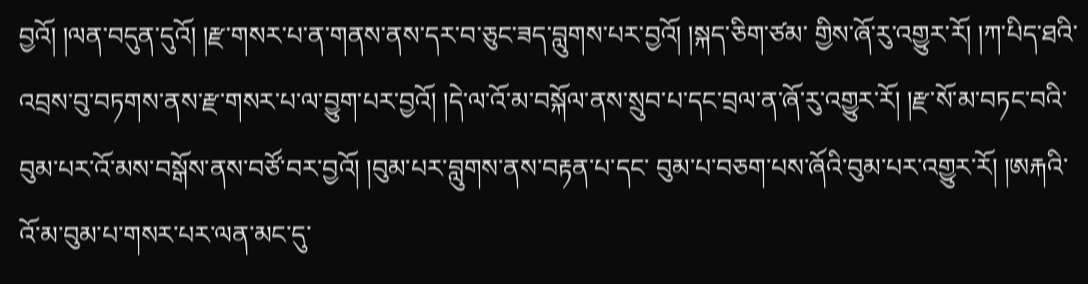བྱའོ། །ལན་བདུན་དུའོ། །རྫ་གསར་པ་ན་གནས་ནས་དར་བ་ཅུང་ཟད་བླུགས་པར་བྱའོ། །སྐད་ཅིག་ཙམ་ གྱིས་ཞོ་རུ་འགྱུར་རོ། །ཀ་པིད་ཐའི་འབྲས་བུ་བཏགས་ནས་རྫ་གསར་པ་ལ་བྱུག་པར་བྱའོ། །དེ་ལ་འོ་མ་བསྐོལ་ནས་སྲུབ་པ་དང་བྲལ་ན་ཞོ་རུ་འགྱུར་རོ། །རྫ་སོ་མ་བཏང་བའི་བུམ་པར་འོ་མས་བསྒོས་ནས་བཙོ་བར་བྱའོ། །བུམ་པར་བླུགས་ནས་བརྟན་པ་དང་ བུམ་པ་བཅག་པས་ཞོའི་བུམ་པར་འགྱུར་རོ། །ཨརྐའི་འོ་མ་བུམ་པ་གསར་པར་ལན་མང་དུ་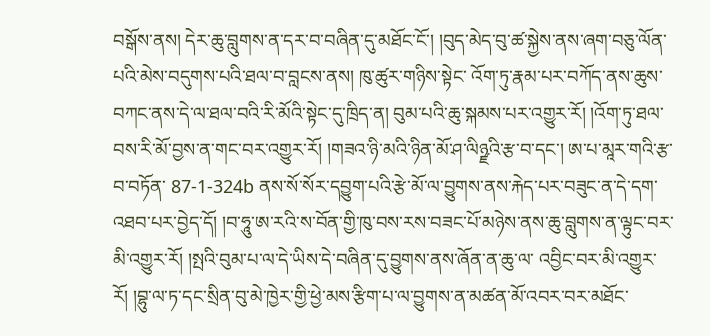བསྒོས་ནས། དེར་ཆུ་བླུགས་ན་དར་བ་བཞིན་དུ་མཐོང་ངོ་། །བུད་མེད་བུ་ཚ་སྐྱེས་ནས་ཞག་བཅུ་ལོན་པའི་མེས་བདུགས་པའི་ཐལ་བ་བླངས་ནས། ཁུ་ཚུར་གཉིས་སྟེང་ འོག་ཏུ་རྣམ་པར་བཀོད་ནས་ཆུས་བཀང་ནས་དེ་ལ་ཐལ་བའི་རི་མོའི་སྟེང་དུ་ཁྲིད་ན། བུམ་པའི་ཆུ་སྐམས་པར་འགྱུར་རོ། །འོག་ཏུ་ཐལ་བས་རི་མོ་བྱས་ན་གང་བར་འགྱུར་རོ། །གཟའ་ཉི་མའི་ཉིན་མོ་ཤ་ལིཉྫའི་རྩ་བ་དང་། ཨ་པ་མཱར་གའི་རྩ་བ་བཏོན་ 87-1-324b ནས་སོ་སོར་དབྱུག་པའི་རྩེ་མོ་ལ་བྱུགས་ནས་རྐེད་པར་བཟུང་ན་དེ་དག་འཐབ་པར་བྱེད་དོ། །བ་ཧཱུ་ཨ་རའི་ས་བོན་གྱི་ཁུ་བས་རས་བཟང་པོ་མཉེས་ནས་ཆུ་བླུགས་ན་ལྟུང་བར་མི་འགྱུར་རོ། །སྤའི་བུམ་པ་ལ་དེ་ཡིས་དེ་བཞིན་དུ་བྱུགས་ནས་ཞོན་ན་ཆུ་ལ་ འབྱིང་བར་མི་འགྱུར་རོ། །བྷུ་ལ་ཏ་དང་སྲིན་བུ་མེ་ཁྱེར་གྱི་ཕྱེ་མས་རྩིག་པ་ལ་བྱུགས་ན་མཚན་མོ་འབར་བར་མཐོང་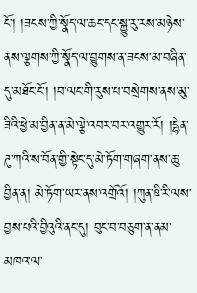ངོ་། །ཟངས་ཀྱི་སྣོད་ལ་ཆང་དང་སྐྱུ་རུ་རས་མཉེས་ནས་ལྕགས་ཀྱི་སྣོད་ལ་བྱུགས་ན་ཟངས་མ་བཞིན་དུ་མཐོང་ངོ་། །བ་ལང་གི་རུས་པ་བསྲེགས་ནས་མུ་ ཟིའི་ཕྱེ་མ་བྱིན་ན་མེ་ལྕེ་འབར་བར་འགྱུར་རོ། །དྷེན་ཌུ་ཀའི་ས་བོན་གྱི་སྟེང་དུ་མེ་ཏོག་གཞག་ནས་ཆུ་བྱིན་ན། མེ་ཏོག་ཡར་ནས་འགྲོའོ། །ཀུན་ཋི་རི་ལས་བྱས་པའི་བྱིའུའི་ནང་དུ། བུང་བ་བཅུག་ན་ནམ་མཁའ་ལ་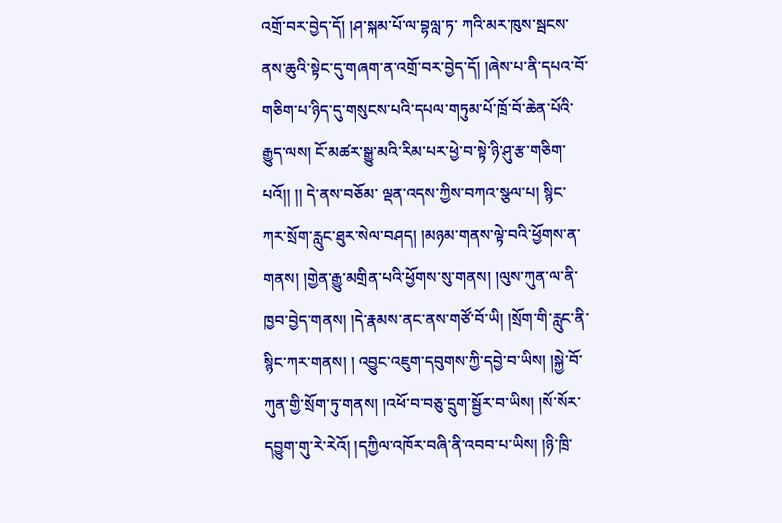འགྲོ་བར་བྱེད་དོ། །ཤ་སྐམ་པོ་ལ་བྷལླ་ཏ་ ཀའི་མར་ཁུས་སྦངས་ནས་ཆུའི་སྟེང་དུ་གཞག་ན་འགྲོ་བར་བྱེད་དོ། །ཞེས་པ་ནི་དཔའ་བོ་གཅིག་པ་ཉིད་དུ་གསུངས་པའི་དཔལ་གཏུམ་པོ་ཁྲོ་བོ་ཆེན་པོའི་རྒྱུད་ལས། ངོ་མཚར་སྒྱུ་མའི་རིམ་པར་ཕྱེ་བ་སྟེ་ཉི་ཤུ་རྩ་གཅིག་པའོ།། །། དེ་ནས་བཅོམ་ ལྡན་འདས་ཀྱིས་བཀའ་སྩལ་པ། སྙིང་ཀར་སྲོག་རླུང་ཐུར་སེལ་བཤད། །མཉམ་གནས་ལྟེ་བའི་ཕྱོགས་ན་གནས། །གྱེན་རྒྱུ་མགྲིན་པའི་ཕྱོགས་སུ་གནས། །ལུས་ཀུན་ལ་ནི་ཁྱབ་བྱེད་གནས། །དེ་རྣམས་ནང་ནས་གཙོ་བོ་ཡི། །སྲོག་གི་རླུང་ནི་སྙིང་ཀར་གནས། ། འབྱུང་འཇུག་དབུགས་ཀྱི་དབྱེ་བ་ཡིས། །སྐྱེ་བོ་ཀུན་གྱི་སྲོག་ཏུ་གནས། །འཕོ་བ་བཅུ་དྲུག་སྦྱོར་བ་ཡིས། །སོ་སོར་དབྱུག་གུ་རེ་རེའོ། །དཀྱིལ་འཁོར་བཞི་ནི་འབབ་པ་ཡིས། །ཉི་ཁྲི་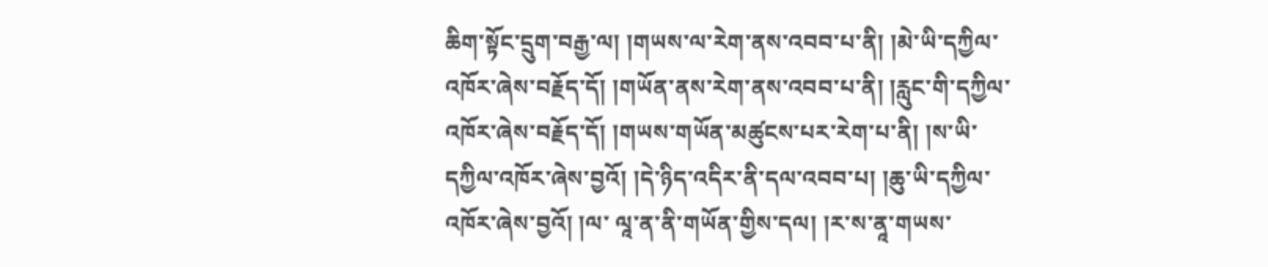ཆིག་སྟོང་དྲུག་བརྒྱ་ལ། །གཡས་ལ་རེག་ནས་འབབ་པ་ནི། །མེ་ཡི་དཀྱིལ་ འཁོར་ཞེས་བརྗོད་དོ། །གཡོན་ནས་རེག་ནས་འབབ་པ་ནི། །རླུང་གི་དཀྱིལ་འཁོར་ཞེས་བརྗོད་དོ། །གཡས་གཡོན་མཚུངས་པར་རེག་པ་ནི། །ས་ཡི་དཀྱིལ་འཁོར་ཞེས་བྱའོ། །དེ་ཉིད་འདིར་ནི་དལ་འབབ་པ། །ཆུ་ཡི་དཀྱིལ་འཁོར་ཞེས་བྱའོ། །ལ་ ལཱ་ན་ནི་གཡོན་གྱིས་དལ། །ར་ས་ནཱ་གཡས་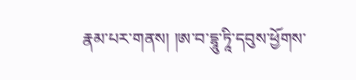རྣམ་པར་གནས། །ཨ་བ་དྷཱུ་ཏཱི་དབུས་ཕྱོགས་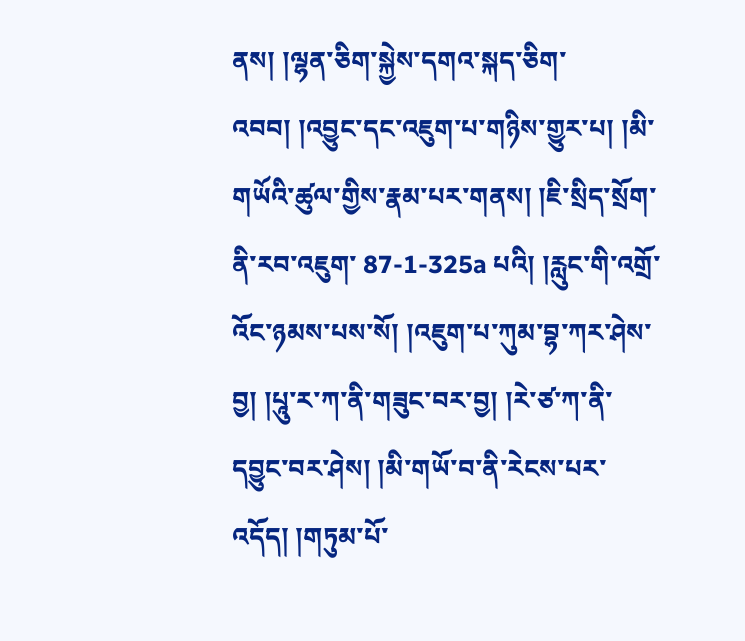ནས། །ལྷན་ཅིག་སྐྱེས་དགའ་སྐད་ཅིག་འབབ། །འབྱུང་དང་འཇུག་པ་གཉིས་གྱུར་པ། །མི་གཡོའི་ཚུལ་གྱིས་རྣམ་པར་གནས། །ཇི་སྲིད་སྲོག་ནི་རབ་འཇུག་ 87-1-325a པའི། །རླུང་གི་འགྲོ་འོང་ཉམས་པས་སོ། །འཇུག་པ་ཀུམ་བྷ་ཀར་ཤེས་བྱ། །པཱུ་ར་ཀ་ནི་གཟུང་བར་བྱ། །རེ་ཙ་ཀ་ནི་དབྱུང་བར་ཤེས། །མི་གཡོ་བ་ནི་རེངས་པར་འདོད། །གཏུམ་པོ་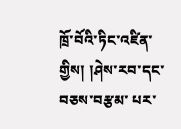ཁྲོ་བོའི་ཏིང་འཛིན་གྱིས། །ཤེས་རབ་དང་བཅས་བརྩམ་ པར་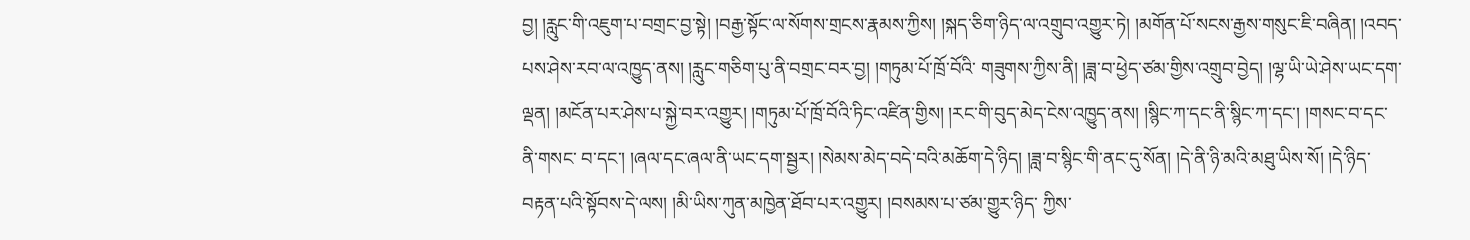བྱ། །རླུང་གི་འཇུག་པ་བགྲང་བྱ་སྟེ། །བརྒྱ་སྟོང་ལ་སོགས་གྲངས་རྣམས་ཀྱིས། །སྐད་ཅིག་ཉིད་ལ་འགྲུབ་འགྱུར་ཏེ། །མགོན་པོ་སངས་རྒྱས་གསུང་ཇི་བཞིན། །འབད་པས་ཤེས་རབ་ལ་འཁྱུད་ནས། །རླུང་གཅིག་པུ་ནི་བགྲང་བར་བྱ། །གཏུམ་པོ་ཁྲོ་བོའི་ གཟུགས་ཀྱིས་ནི། །ཟླ་བ་ཕྱེད་ཙམ་གྱིས་འགྲུབ་བྱེད། །ལྷ་ཡི་ཡེ་ཤེས་ཡང་དག་ལྡན། །མངོན་པར་ཤེས་པ་སྐྱེ་བར་འགྱུར། །གཏུམ་པོ་ཁྲོ་བོའི་ཏིང་འཛིན་གྱིས། །རང་གི་བུད་མེད་ངེས་འཁྱུད་ནས། །སྙིང་ཀ་དང་ནི་སྙིང་ཀ་དང་། །གསང་བ་དང་ནི་གསང་ བ་དང་། །ཞལ་དང་ཞལ་ནི་ཡང་དག་སྦྱར། །སེམས་མེད་བདེ་བའི་མཆོག་དེ་ཉིད། །ཟླ་བ་སྙིང་གི་ནང་དུ་སོན། །དེ་ནི་ཉི་མའི་མཐུ་ཡིས་སོ། །དེ་ཉིད་བརྟན་པའི་སྟོབས་དེ་ལས། །མི་ཡིས་ཀུན་མཁྱེན་ཐོབ་པར་འགྱུར། །བསམས་པ་ཙམ་གྱུར་ཉིད་ ཀྱིས་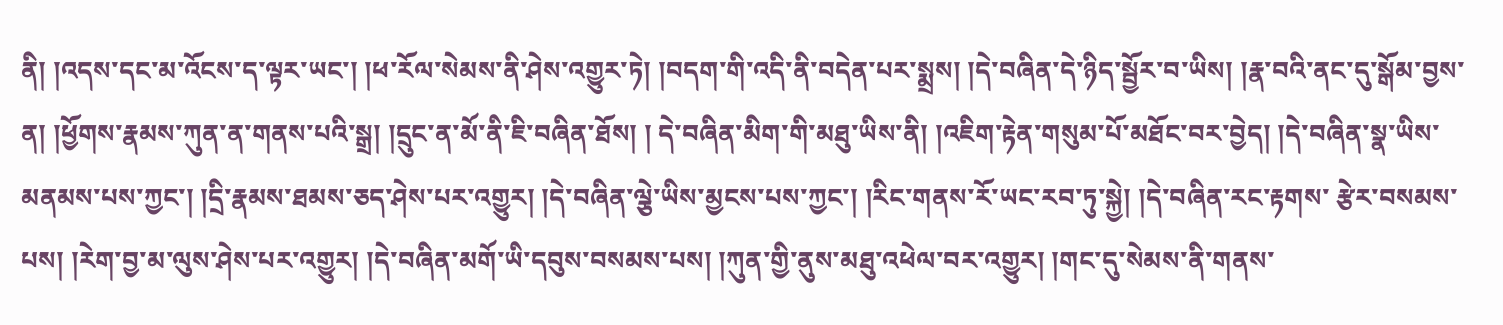ནི། །འདས་དང་མ་འོངས་ད་ལྟར་ཡང་། །ཕ་རོལ་སེམས་ནི་ཤེས་འགྱུར་ཏེ། །བདག་གི་འདི་ནི་བདེན་པར་སྨྲས། །དེ་བཞིན་དེ་ཉིད་སྦྱོར་བ་ཡིས། །རྣ་བའི་ནང་དུ་སྒོམ་བྱས་ན། །ཕྱོགས་རྣམས་ཀུན་ན་གནས་པའི་སྒྲ། །དྲུང་ན་མོ་ནི་ཇི་བཞིན་ཐོས། ། དེ་བཞིན་མིག་གི་མཐུ་ཡིས་ནི། །འཇིག་རྟེན་གསུམ་པོ་མཐོང་བར་བྱེད། །དེ་བཞིན་སྣ་ཡིས་མནམས་པས་ཀྱང་། །དྲི་རྣམས་ཐམས་ཅད་ཤེས་པར་འགྱུར། །དེ་བཞིན་ལྕེ་ཡིས་མྱངས་པས་ཀྱང་། །རིང་གནས་རོ་ཡང་རབ་ཏུ་སྐྱེ། །དེ་བཞིན་རང་རྟགས་ རྩེར་བསམས་པས། །རེག་བྱ་མ་ལུས་ཤེས་པར་འགྱུར། །དེ་བཞིན་མགོ་ཡི་དབུས་བསམས་པས། །ཀུན་གྱི་ནུས་མཐུ་འཕེལ་བར་འགྱུར། །གང་དུ་སེམས་ནི་གནས་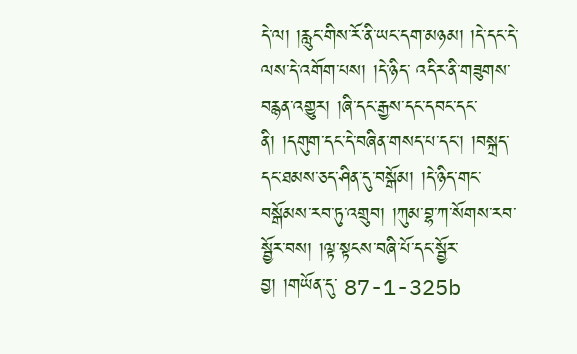དེ་ལ། །རླུང་གིས་རོ་ནི་ཡང་དག་མཉམ། །དེ་དང་དེ་ལས་དེ་འགོག་པས། །དེ་ཉིད་ འདིར་ནི་གཟུགས་བརྙན་འགྱུར། །ཞི་དང་རྒྱས་དང་དབང་དང་ནི། །དགུག་དང་དེ་བཞིན་གསད་པ་དང་། །བསྐྲད་དང་ཐམས་ཅད་ཤིན་དུ་བསྒོམ། །དེ་ཉིད་གང་བསྒོམས་རབ་ཏུ་འགྲུབ། །ཀུམ་བྷ་ཀ་སོགས་རབ་སྦྱོར་བས། །ལྟ་སྟངས་བཞི་པོ་དང་སྦྱོར་བྱ། །གཡོན་དུ་ 87-1-325b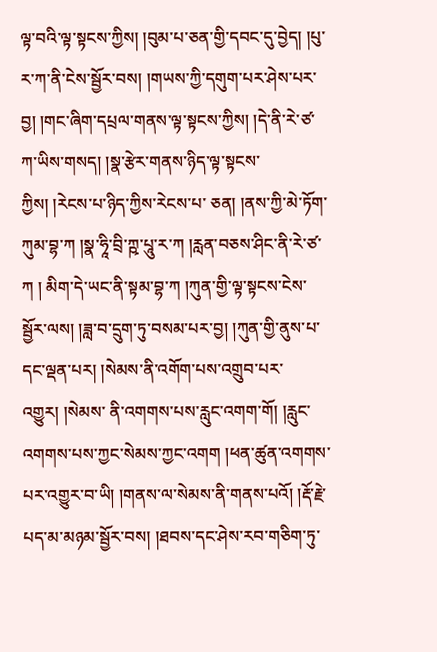ལྟ་བའི་ལྟ་སྟངས་ཀྱིས། །བུམ་པ་ཅན་གྱི་དབང་དུ་བྱེད། །པུ་ར་ཀ་ནི་ངེས་སྦྱོར་བས། །གཡས་ཀྱི་དགུག་པར་ཤེས་པར་བྱ། །གང་ཞིག་དཔྲལ་གནས་ལྟ་སྟངས་ཀྱིས། །དེ་ནི་རེ་ཙ་ཀ་ཡིས་གསད། །སྣ་རྩེར་གནས་ཉིད་ལྟ་སྟངས་ཀྱིས། །རེངས་པ་ཉིད་ཀྱིས་རེངས་པ་ ཅན། །ནས་ཀྱི་མེ་ཏོག་ཀུམ་བྷ་ཀ །སྣ་ཧཱི་བྲི་ཀྵ་པཱུ་ར་ཀ །རླན་བཅས་ཤིང་ནི་རེ་ཙ་ཀ ། མིག་དེ་ཡང་ནི་སྟམ་བྷ་ཀ །ཀུན་གྱི་ལྟ་སྟངས་ངེས་སྦྱོར་ལས། །ཟླ་བ་དྲུག་ཏུ་བསམ་པར་བྱ། །ཀུན་གྱི་ནུས་པ་དང་ལྡན་པར། །སེམས་ནི་འགོག་པས་འགྲུབ་པར་འགྱུར། །སེམས་ ནི་འགགས་པས་རླུང་འགག་གོ། །རླུང་འགགས་པས་ཀྱང་སེམས་ཀྱང་འགག །ཕན་ཚུན་འགགས་པར་འགྱུར་བ་ཡི། །གནས་ལ་སེམས་ནི་གནས་པའོ། །རྡོ་རྗེ་པད་མ་མཉམ་སྦྱོར་བས། །ཐབས་དང་ཤེས་རབ་གཅིག་ཏུ་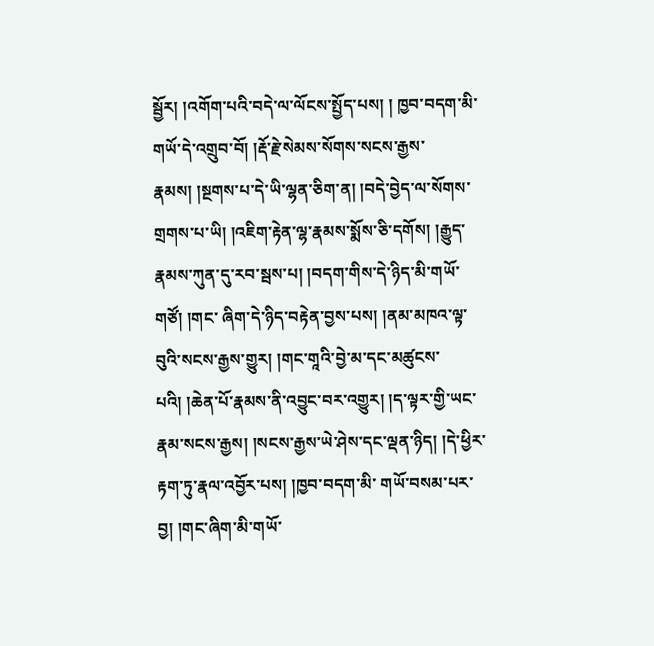སྦྱོར། །འགོག་པའི་བདེ་ལ་ལོངས་སྤྱོད་པས། ། ཁྱབ་བདག་མི་གཡོ་དེ་འགྲུབ་བོ། །རྡོ་རྗེ་སེམས་སོགས་སངས་རྒྱས་རྣམས། །སྔགས་པ་དེ་ཡི་ལྷན་ཅིག་ན། །བདེ་བྱེད་ལ་སོགས་གྲགས་པ་ཡི། །འཇིག་རྟེན་ལྷ་རྣམས་སྨོས་ཅི་དགོས། །རྒྱུད་རྣམས་ཀུན་དུ་རབ་སྦས་པ། །བདག་གིས་དེ་ཉིད་མི་གཡོ་གཙོ། །གང་ ཞིག་དེ་ཉིད་བརྟེན་བྱས་པས། །ནམ་མཁའ་ལྟ་བུའི་སངས་རྒྱས་གྱུར། །གང་གཱའི་བྱེ་མ་དང་མཚུངས་པའི། །ཆེན་པོ་རྣམས་ནི་འབྱུང་བར་འགྱུར། །ད་ལྟར་གྱི་ཡང་རྣམ་སངས་རྒྱས། །སངས་རྒྱས་ཡེ་ཤེས་དང་ལྡན་ཉིད། །དེ་ཕྱིར་རྟག་ཏུ་རྣལ་འབྱོར་པས། །ཁྱབ་བདག་མི་ གཡོ་བསམ་པར་བྱ། །གང་ཞིག་མི་གཡོ་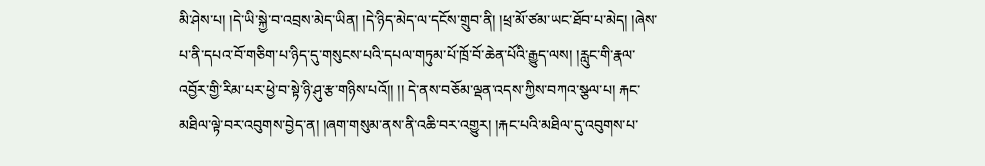མི་ཤེས་པ། །དེ་ཡི་སྐྱེ་བ་འབྲས་མེད་ཡིན། །དེ་ཉིད་མེད་ལ་དངོས་གྲུབ་ནི། །ཕྲ་མོ་ཙམ་ཡང་ཐོབ་པ་མེད། །ཞེས་པ་ནི་དཔའ་བོ་གཅིག་པ་ཉིད་དུ་གསུངས་པའི་དཔལ་གཏུམ་པོ་ཁྲོ་བོ་ཆེན་པོའི་རྒྱུད་ལས། །རླུང་གི་རྣལ་ འབྱོར་གྱི་རིམ་པར་ཕྱེ་བ་སྟེ་ཉི་ཤུ་རྩ་གཉིས་པའོ།། །། དེ་ནས་བཅོམ་ལྡན་འདས་ཀྱིས་བཀའ་སྩལ་པ། རྐང་མཐིལ་ལྟེ་བར་འབུགས་བྱེད་ན། །ཞག་གསུམ་ནས་ནི་འཆི་བར་འགྱུར། །རྐང་པའི་མཐིལ་དུ་འབུགས་པ་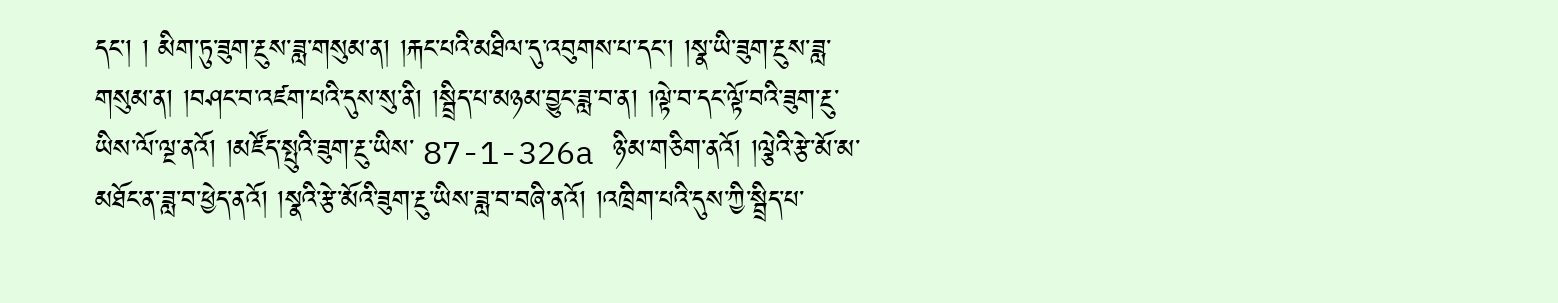དང་། ། མིག་ཏུ་ཟུག་རྔུས་ཟླ་གསུམ་ན། །རྐང་པའི་མཐིལ་དུ་འབུགས་པ་དང་། །སྣ་ཡི་ཟུག་རྔུས་ཟླ་གསུམ་ན། །བཤང་བ་འཛག་པའི་དུས་སུ་ནི། །སྦྲིད་པ་མཉམ་བྱུང་ཟླ་བ་ན། །ལྟེ་བ་དང་ལྟོ་བའི་ཟུག་རྔུ་ཡིས་ལོ་ལྔ་ནའོ། །མཛོད་སྤུའི་ཟུག་རྔུ་ཡིས་ 87-1-326a ཉི་མ་གཅིག་ནའོ། །ལྕེའི་རྩེ་མོ་མ་མཐོང་ན་ཟླ་བ་ཕྱེད་ནའོ། །སྣའི་རྩེ་མོའི་ཟུག་རྔུ་ཡིས་ཟླ་བ་བཞི་ནའོ། །འཁྲིག་པའི་དུས་ཀྱི་སྦྲིད་པ་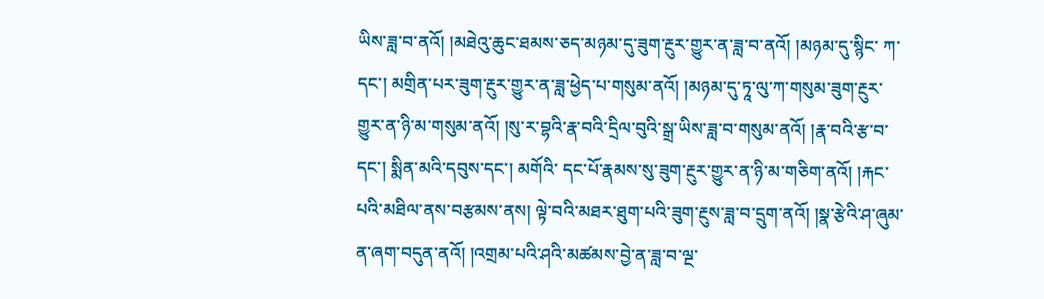ཡིས་ཟླ་བ་ནའོ། །མཐེའུ་ཆུང་ཐམས་ཅད་མཉམ་དུ་ཟུག་རྔུར་གྱུར་ན་ཟླ་བ་ནའོ། །མཉམ་དུ་སྙིང་ ཀ་དང་། མགྲིན་པར་ཟུག་རྔུར་གྱུར་ན་ཟླ་ཕྱེད་པ་གསུམ་ནའོ། །མཉམ་དུ་ཏཱ་ལུ་ཀ་གསུམ་ཟུག་རྔུར་གྱུར་ན་ཉི་མ་གསུམ་ནའོ། །སུ་ར་བྷའི་རྣ་བའི་དྲིལ་བུའི་སྒྲ་ཡིས་ཟླ་བ་གསུམ་ནའོ། །རྣ་བའི་རྩ་བ་དང་། སྨིན་མའི་དབུས་དང་། མགོའི་ དང་པོ་རྣམས་སུ་ཟུག་རྔུར་གྱུར་ན་ཉི་མ་གཅིག་ནའོ། །རྐང་པའི་མཐིལ་ནས་བརྩམས་ནས། ལྟེ་བའི་མཐར་ཐུག་པའི་ཟུག་རྔུས་ཟླ་བ་དྲུག་ནའོ། །སྣ་རྩེའི་ཤ་ཞུམ་ན་ཞག་བདུན་ནའོ། །འགྲམ་པའི་ཤའི་མཚམས་བྱེ་ན་ཟླ་བ་ལྔ་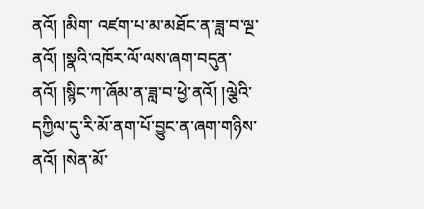ནའོ། །མིག་ འཛག་པ་མ་མཐོང་ན་ཟླ་བ་ལྔ་ནའོ། །སྣའི་འཁོར་ལོ་ལས་ཞག་བདུན་ནའོ། །སྙིང་ཀ་ཞོམ་ན་ཟླ་བ་ཕྱེ་ནའོ། །ལྕེའི་དཀྱིལ་དུ་རི་མོ་ནག་པོ་བྱུང་ན་ཞག་གཉིས་ནའོ། །སེན་མོ་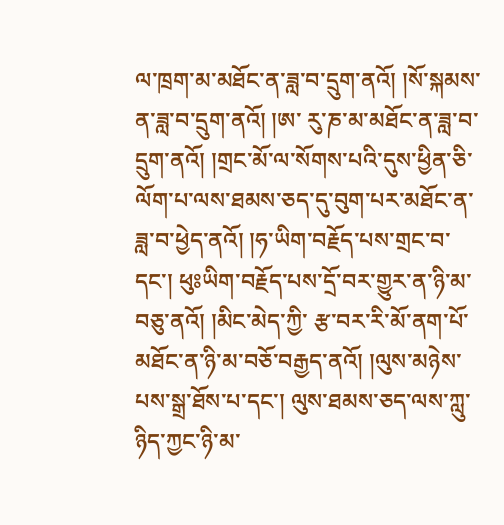ལ་ཁྲག་མ་མཐོང་ན་ཟླ་བ་དྲུག་ནའོ། །སོ་སྐམས་ན་ཟླ་བ་དྲུག་ནའོ། །ཨ་ རུ་ཎ་མ་མཐོང་ན་ཟླ་བ་དྲུག་ནའོ། །གྲང་མོ་ལ་སོགས་པའི་དུས་ཕྱིན་ཅི་ལོག་པ་ལས་ཐམས་ཅད་དུ་བུག་པར་མཐོང་ན་ཟླ་བ་ཕྱེད་ནའོ། །ཧ་ཡིག་བརྗོད་པས་གྲང་བ་དང་། ཕུཿཡིག་བརྗོད་པས་དྲོ་བར་གྱུར་ན་ཉི་མ་བཅུ་ནའོ། །མིང་མེད་ཀྱི་ རྩ་བར་རི་མོ་ནག་པོ་མཐོང་ན་ཉི་མ་བཅོ་བརྒྱད་ནའོ། །ལུས་མཉེས་པས་སྒྲ་ཐོས་པ་དང་། ལུས་ཐམས་ཅད་ལས་ཀླུ་ཉིད་ཀྱང་ཉི་མ་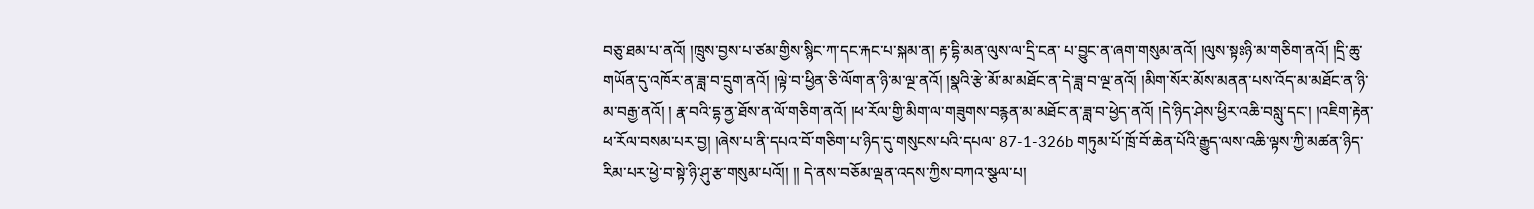བཅུ་ཐམ་པ་ནའོ། །ཁྲུས་བྱས་པ་ཙམ་གྱིས་སྙིང་ཀ་དང་རྐང་པ་སྐམ་ན། རྟ་དྷི་མན་ལུས་ལ་དྲི་ངན་ པ་བྱུང་ན་ཞག་གསུམ་ནའོ། །ལུས་སྟཿཉི་མ་གཅིག་ནའོ། །དྲི་ཆུ་གཡོན་དུ་འཁོར་ན་ཟླ་བ་དྲུག་ནའོ། །ལྟེ་བ་ཕྱིན་ཅི་ལོག་ན་ཉི་མ་ལྔ་ནའོ། །སྣའི་རྩེ་མོ་མ་མཐོང་ན་དེ་ཟླ་བ་ལྔ་ནའོ། །མིག་སོར་མོས་མནན་པས་འོད་མ་མཐོང་ན་ཉི་མ་བརྒྱ་ནའོ། ། རྣ་བའི་དྷ་ནྱ་ཐོས་ན་ལོ་གཅིག་ནའོ། །ཕ་རོལ་གྱི་མིག་ལ་གཟུགས་བརྙན་མ་མཐོང་ན་ཟླ་བ་ཕྱེད་ནའོ། །དེ་ཉིད་ཤེས་ཕྱིར་འཆི་བསླུ་དང་། །འཇིག་རྟེན་ཕ་རོལ་བསམ་པར་བྱ། །ཞེས་པ་ནི་དཔའ་བོ་གཅིག་པ་ཉིད་དུ་གསུངས་པའི་དཔལ་ 87-1-326b གཏུམ་པོ་ཁྲོ་བོ་ཆེན་པོའི་རྒྱུད་ལས་འཆི་ལྟས་ཀྱི་མཚན་ཉིད་རིམ་པར་ཕྱེ་བ་སྟེ་ཉི་ཤུ་རྩ་གསུམ་པའོ།། །། དེ་ནས་བཅོམ་ལྡན་འདས་ཀྱིས་བཀའ་སྩལ་པ།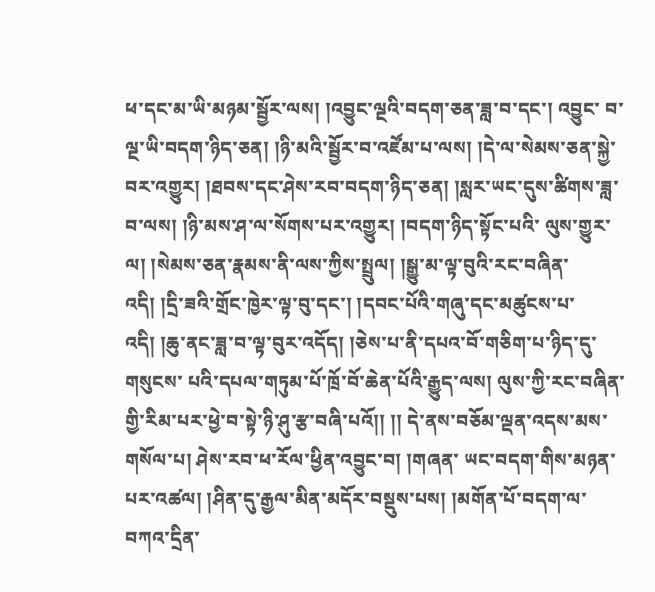ཕ་དང་མ་ཡི་མཉམ་སྦྱོར་ལས། །འབྱུང་ལྔའི་བདག་ཅན་ཟླ་བ་དང་། འབྱུང་ བ་ལྔ་ཡི་བདག་ཉིད་ཅན། །ཉི་མའི་སྦྱོར་བ་འཛོམ་པ་ལས། །དེ་ལ་སེམས་ཅན་སྐྱེ་བར་འགྱུར། །ཐབས་དང་ཤེས་རབ་བདག་ཉིད་ཅན། །སླར་ཡང་དུས་ཚིགས་ཟླ་བ་ལས། །ཉི་མས་ཤ་ལ་སོགས་པར་འགྱུར། །བདག་ཉིད་སྟོང་པའི་ ལུས་གྱུར་ལ། །སེམས་ཅན་རྣམས་ནི་ལས་ཀྱིས་སྤྲུལ། །སྒྱུ་མ་ལྟ་བུའི་རང་བཞིན་འདི། །དྲི་ཟའི་གྲོང་ཁྱེར་ལྟ་བུ་དང་། །དབང་པོའི་གཞུ་དང་མཚུངས་པ་འདི། །ཆུ་ནང་ཟླ་བ་ལྟ་བུར་འདོད། །ཅེས་པ་ནི་དཔའ་བོ་གཅིག་པ་ཉིད་དུ་གསུངས་ པའི་དཔལ་གཏུམ་པོ་ཁྲོ་བོ་ཆེན་པོའི་རྒྱུད་ལས། ལུས་ཀྱི་རང་བཞིན་གྱི་རིམ་པར་ཕྱེ་བ་སྟེ་ཉི་ཤུ་རྩ་བཞི་པའོ།། །། དེ་ནས་བཅོམ་ལྡན་འདས་མས་གསོལ་པ། ཤེས་རབ་ཕ་རོལ་ཕྱིན་འབྱུང་བ། །གཞན་ ཡང་བདག་གིས་མཉན་པར་འཚལ། །ཤིན་དུ་རྒྱལ་མིན་མདོར་བསྡུས་པས། །མགོན་པོ་བདག་ལ་བཀའ་དྲིན་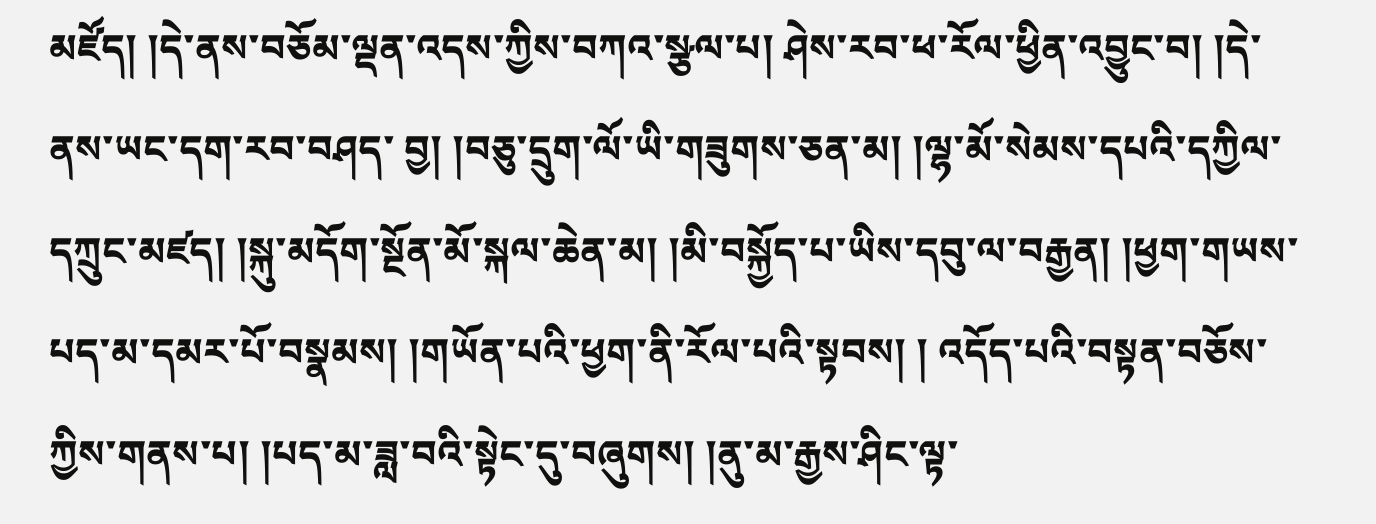མཛོད། །དེ་ནས་བཅོམ་ལྡན་འདས་ཀྱིས་བཀའ་སྩལ་པ། ཤེས་རབ་ཕ་རོལ་ཕྱིན་འབྱུང་བ། །དེ་ནས་ཡང་དག་རབ་བཤད་ བྱ། །བཅུ་དྲུག་ལོ་ཡི་གཟུགས་ཅན་མ། །ལྷ་མོ་སེམས་དཔའི་དཀྱིལ་དཀྲུང་མཛད། །སྐུ་མདོག་སྔོན་མོ་སྐལ་ཆེན་མ། །མི་བསྐྱོད་པ་ཡིས་དབུ་ལ་བརྒྱན། །ཕྱག་གཡས་པད་མ་དམར་པོ་བསྣམས། །གཡོན་པའི་ཕྱག་ནི་རོལ་པའི་སྟབས། ། འདོད་པའི་བསྟན་བཅོས་ཀྱིས་གནས་པ། །པད་མ་ཟླ་བའི་སྟེང་དུ་བཞུགས། །ནུ་མ་རྒྱས་ཤིང་ལྟ་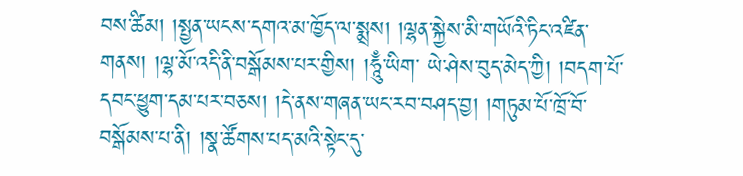བས་ཚིམ། །སྤྱན་ཡངས་དགའ་མ་ཁྱོད་ལ་སྨྲས། །ལྷན་སྐྱེས་མི་གཡོའི་ཏིང་འཛིན་གནས། །ལྷ་མོ་འདི་ནི་བསྒོམས་པར་གྱིས། །ཧཱུྃ་ཡིག་ ཡེ་ཤེས་བུད་མེད་ཀྱི། །བདག་པོ་དབང་ཕྱུག་དམ་པར་བཅས། །དེ་ནས་གཞན་ཡང་རབ་བཤད་བྱ། །གཏུམ་པོ་ཁྲོ་བོ་བསྒོམས་པ་ནི། །སྣ་ཚོགས་པད་མའི་སྟེང་དུ་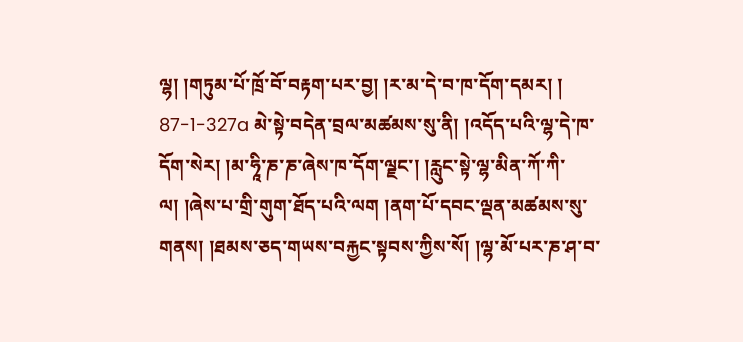ལྷ། །གཏུམ་པོ་ཁྲོ་བོ་བརྟག་པར་བྱ། །ར་མ་དེ་བ་ཁ་དོག་དམར། ། 87-1-327a མེ་སྟེ་བདེན་བྲལ་མཚམས་སུ་ནི། །འདོད་པའི་ལྷ་དེ་ཁ་དོག་སེར། །མ་ཧཱི་ཎ་ཎ་ཞེས་ཁ་དོག་ལྗང་། །རླུང་སྟེ་ལྷ་མིན་ཀོ་ཀི་ལ། །ཞེས་པ་གྲི་གུག་ཐོད་པའི་ལག །ནག་པོ་དབང་ལྡན་མཚམས་སུ་གནས། །ཐམས་ཅད་གཡས་བརྐྱང་སྟབས་ཀྱིས་སོ། །ལྷ་མོ་པར་ཎ་ཤ་བ་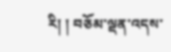རི། ། བཅོམ་ལྡན་འདས་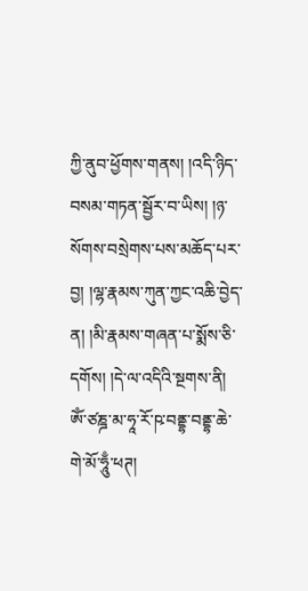ཀྱི་ནུབ་ཕྱོགས་གནས། །འདི་ཉིད་བསམ་གཏན་སྦྱོར་བ་ཡིས། །ཉ་སོགས་བསྲེགས་པས་མཆོད་པར་བྱ། །ལྷ་རྣམས་ཀུན་ཀྱང་འཆི་བྱེད་ན། །མི་རྣམས་གཞན་པ་སྨོས་ཅི་དགོས། །དེ་ལ་འདིའི་སྔགས་ནི། ཨོཾ་ཙཎྜ་མ་ཧཱ་རོ་ཥ་བནྡྷ་བནྡྷ་ཆེ་གེ་མོ་ཧཱུྃ་ཕཊ།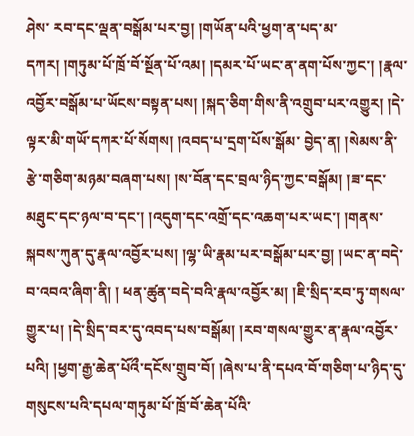ཤེས་ རབ་དང་ལྡན་བསྒོམ་པར་བྱ། །གཡོན་པའི་ཕྱག་ན་པད་མ་དཀར། །གཏུམ་པོ་ཁྲོ་བོ་སྔོན་པོ་འམ། །དམར་པོ་ཡང་ན་ནག་པོས་ཀྱང་། །རྣལ་འབྱོར་བསྒོམ་པ་ཡོངས་བསྟན་པས། །སྐད་ཅིག་གིས་ནི་འགྲུབ་པར་འགྱུར། །དེ་ལྟར་མི་གཡོ་དཀར་པོ་སོགས། །འབད་པ་དྲག་པོས་སྒོམ་ བྱེད་ན། །སེམས་ནི་རྩེ་གཅིག་མཉམ་བཞག་པས། །ས་བོན་དང་བྲལ་ཉིད་ཀྱང་བསྒོམ། །ཟ་དང་མཐུང་དང་ཉལ་བ་དང་། །འདུག་དང་འགྲོ་དང་འཆག་པར་ཡང་། །གནས་སྐབས་ཀུན་དུ་རྣལ་འབྱོར་པས། །ལྷ་ཡི་རྣམ་པར་བསྒོམ་པར་བྱ། །ཡང་ན་བདེ་བ་འབའ་ཞིག་ནི། ། ཕན་ཚུན་བདེ་བའི་རྣལ་འབྱོར་མ། །ཇི་སྲིད་རབ་ཏུ་གསལ་གྱུར་པ། །དེ་སྲིད་བར་དུ་འབད་པས་བསྒོམ། །རབ་གསལ་གྱུར་ན་རྣལ་འབྱོར་པའི། །ཕྱག་རྒྱ་ཆེན་པོའྀ་དངོས་གྲུབ་བོ། །ཞེས་པ་ནི་དཔའ་བོ་གཅིག་པ་ཉིད་དུ་གསུངས་པའི་དཔལ་གཏུམ་པོ་ཁྲོ་བོ་ཆེན་པོའི་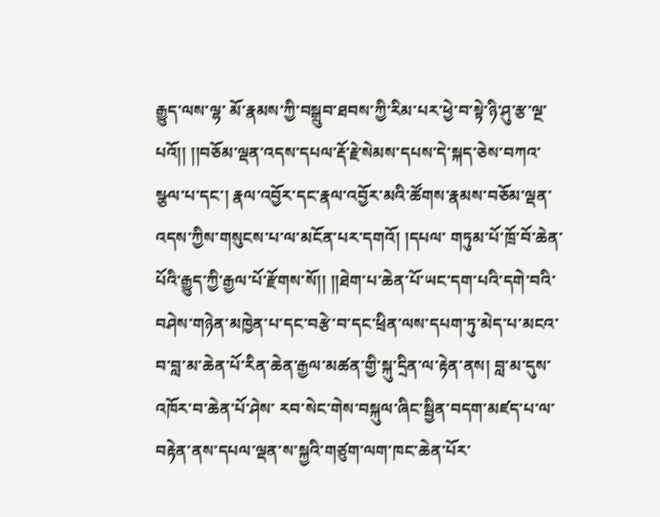རྒྱུད་ལས་ལྷ་ མོ་རྣམས་ཀྱི་བསྒྲུབ་ཐབས་ཀྱི་རིམ་པར་ཕྱེ་བ་སྟེ་ཉི་ཤུ་རྩ་ལྔ་པའོ།། །།བཅོམ་ལྡན་འདས་དཔལ་རྡོ་རྗེ་སེམས་དཔས་དེ་སྐད་ཅེས་བཀའ་སྩལ་པ་དང་། རྣལ་འབྱོར་དང་རྣལ་འབྱོར་མའི་ཚོགས་རྣམས་བཅོམ་ལྡན་འདས་ཀྱིས་གསུངས་པ་ལ་མངོན་པར་དགའོ། །དཔལ་ གཏུམ་པོ་ཁྲོ་བོ་ཆེན་པོའི་རྒྱུད་ཀྱི་རྒྱལ་པོ་རྫོགས་སོ།། །།ཐེག་པ་ཆེན་པོ་ཡང་དག་པའི་དགེ་བའི་བཤེས་གཉེན་མཁྱེན་པ་དང་བརྩེ་བ་དང་ཕྲིན་ལས་དཔག་ཏུ་མེད་པ་མངའ་བ་བླ་མ་ཆེན་པོ་རིན་ཆེན་རྒྱལ་མཚན་གྱི་སྐུ་དྲིན་ལ་རྟེན་ནས། བླ་མ་དུས་འཁོར་བ་ཆེན་པོ་ཤེས་ རབ་སེང་གེས་བསྐུལ་ཞིང་སྦྱིན་བདག་མཛད་པ་ལ་བརྟེན་ནས་དཔལ་ལྡན་ས་སྐྱའི་གཙུག་ལག་ཁང་ཆེན་པོར་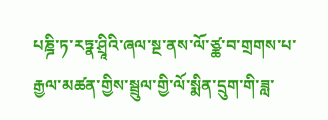པཎྜི་ཏ་རཏྣ་ཤྲཱིའི་ཞལ་སྔ་ནས་ལོ་ཙྪ་བ་གྲགས་པ་རྒྱལ་མཚན་གྱིས་སྦྲུལ་གྱི་ལོ་སྨིན་དྲུག་གི་ཟླ་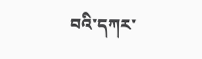བའི་དཀར་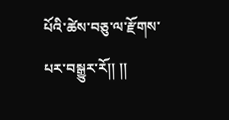པོའི་ཚེས་བཅུ་ལ་རྫོགས་པར་བསྒྱུར་རོ།། །།